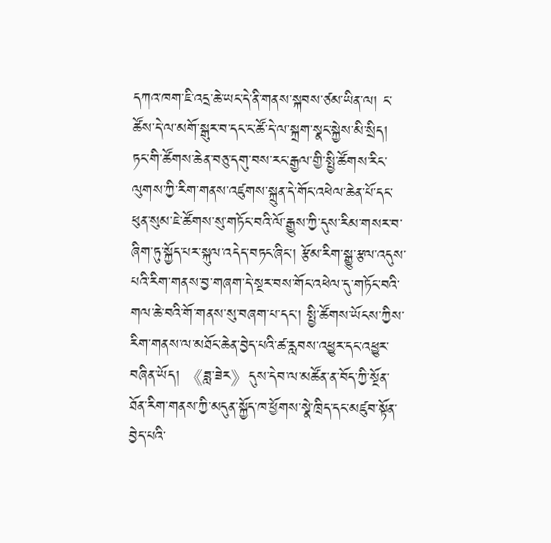དཀའ་ཁག་ཇི་འདྲ་ཆེ་ཡང་དེ་ནི་གནས་སྐབས་ཙམ་ཡིན་ལ། ང་ཚོས་དེ་ལ་མགོ་སྒུར་བ་དང་ང་ཚོ་དེ་ལ་སྐྲག་སྣང་སྐྱེས་མི་སྲིད། ཏང་གི་ཚོགས་ཆེན་བཅུ་དགུ་བས་རང་རྒྱལ་གྱི་སྤྱི་ཚོགས་རིང་ལུགས་ཀྱི་རིག་གནས་འཛུགས་སྐྲུན་དེ་གོང་འཕེལ་ཆེན་པོ་དང་ཕུན་སུམ་ཇེ་ཚོགས་སུ་གཏོང་བའི་ལོ་རྒྱུས་ཀྱི་དུས་རིམ་གསར་བ་ཞིག་ཏུ་སྐྱོད་པར་སྐུལ་འདེད་བཏང་ཞིང་། རྩོམ་རིག་སྒྱུ་རྩལ་འདུས་པའི་རིག་གནས་བྱ་གཞག་དེ་སྔར་བས་གོང་འཕེལ་དུ་གཏོང་བའི་གལ་ཆེ་བའི་གོ་གནས་སུ་བཞག་པ་དང་། སྤྱི་ཚོགས་ཡོངས་ཀྱིས་རིག་གནས་ལ་མཐོང་ཆེན་བྱེད་པའི་ཚ་རླབས་འཕྱུར་དང་འཕྱུར་བཞིན་ཡོད། 《ཟླ་ཟེར》དུས་དེབ་ལ་མཚོན་ན་བོད་ཀྱི་སྔོན་ཐོན་རིག་གནས་ཀྱི་མདུན་སྐྱོད་ཁ་ཕྱོགས་སྣེ་ཁྲིད་དང་མཛུབ་སྟོན་བྱེད་པའི་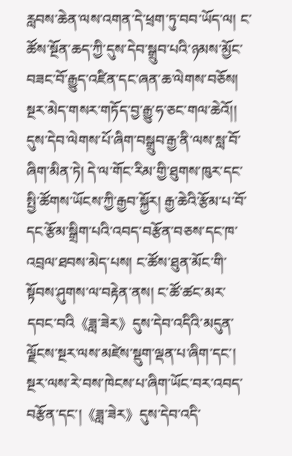རླབས་ཆེན་ལས་འགན་དེ་ཕྲག་ཏུ་བབ་ཡོད་ལ། ང་ཚོས་སྔོན་ཆད་ཀྱི་དུས་དེབ་སྒྲུབ་པའི་ཉམས་མྱོང་བཟང་བོ་རྒྱུད་འཛིན་དང་ཞན་ཆ་ལེགས་བཅོས། སྔར་མེད་གསར་གཏོད་བྱ་རྒྱུ་ཧ་ཅང་གལ་ཆེའོ།། དུས་དེབ་ལེགས་པོ་ཞིག་བསྒྲུབ་རྒྱ་ནི་ལས་སླ་བོ་ཞིག་མིན་ཏེ། དེ་ལ་གོང་རིམ་གྱི་ཐུགས་ཁུར་དང་སྤྱི་ཚོགས་ཡོངས་ཀྱི་རྒྱབ་སྐྱོར། རྒྱ་ཆེའི་རྩོམ་པ་བོ་དང་རྩོམ་སྒྲིག་པའི་འབད་བརྩོན་བཅས་དང་ཁ་འབྲལ་ཐབས་མེད་པས། ང་ཚོས་ཐུན་མོང་གི་སྟོབས་ཤུགས་ལ་བརྟེན་ནས། ང་ཚོ་ཚང་མར་དབང་བའི《ཟླ་ཟེར》དུས་དེབ་འདིའི་མདུན་ལྗོངས་སྔར་ལས་མཛེས་སྡུག་ལྡན་པ་ཞིག་དང་། སྔར་ལས་རེ་བས་ཁེངས་པ་ཞིག་ཡོང་བར་འབད་བརྩོན་དང་།《ཟླ་ཟེར》དུས་དེབ་འདི་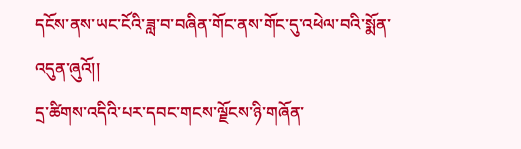དངོས་ནས་ཡང་ངོའི་ཟླ་བ་བཞིན་གོང་ནས་གོང་དུ་འཕེལ་བའི་སྨོན་འདུན་ཞུའོ།།
དྲ་ཚིགས་འདིའི་པར་དབང་གངས་ལྗོངས་ཉི་གཞོན་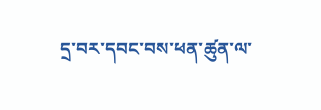དྲ་བར་དབང་བས་ཕན་ཚུན་ལ་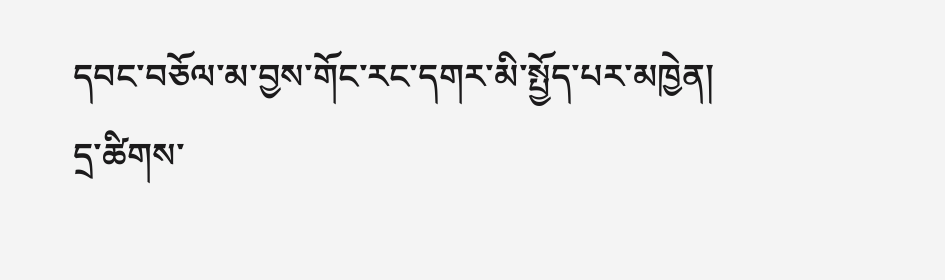དབང་བཅོལ་མ་བྱས་གོང་རང་དགར་མི་སྤྱོད་པར་མཁྱེན།
དྲ་ཚིགས་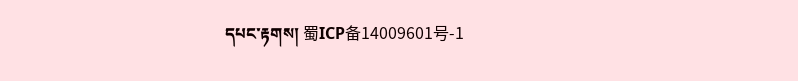དཔང་རྟགས། 蜀ICP备14009601号-1